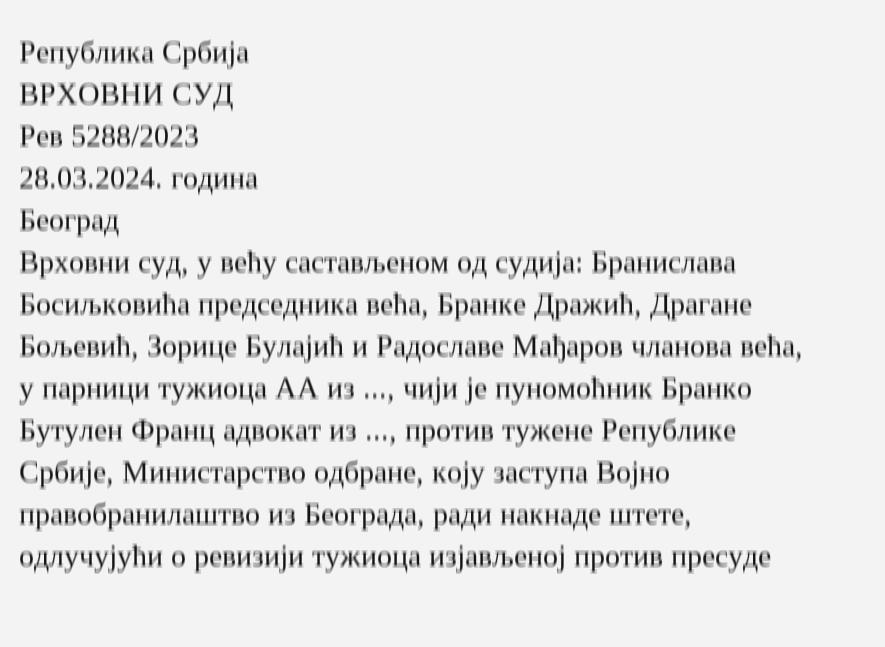Република Србија
ВРХОВНИ СУД
Рев 5288/2023
28.03.2024. година
Београд
Врховни суд, у већу састављеном од судија: Бранислава Босиљковића председника већа, Бранке Дражић, Драгане Бољевић, Зорице Булајић и Радославе Мађаров чланова већа, у парници тужиоца АА из ..., чији је пуномоћник Бранко Бутулен Франц адвокат из ..., против тужене Републике Србије, Министарство одбране, коју заступа Војно правобранилаштво из Београда, ради накнаде штете, одлучујући о ревизији тужиоца изјављеној против пресуде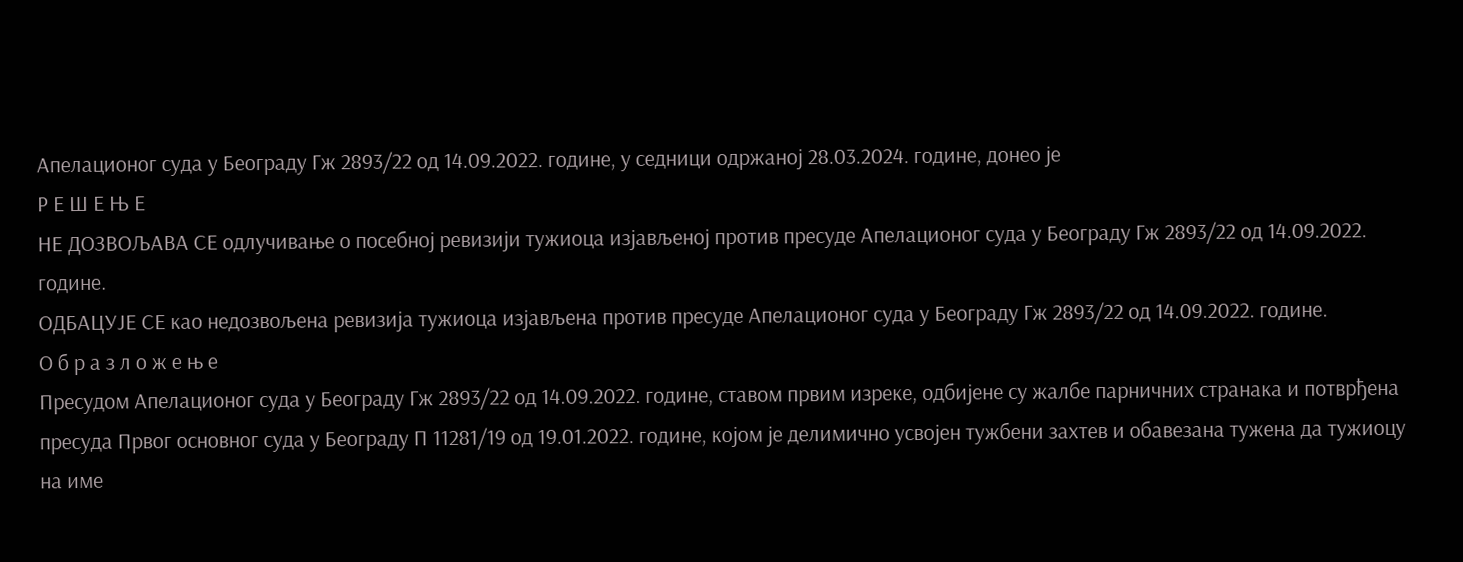Апелационог суда у Београду Гж 2893/22 од 14.09.2022. године, у седници одржаној 28.03.2024. године, донео је
Р Е Ш Е Њ Е
НЕ ДОЗВОЉАВА СЕ одлучивање о посебној ревизији тужиоца изјављеној против пресуде Апелационог суда у Београду Гж 2893/22 од 14.09.2022. године.
ОДБАЦУЈЕ СЕ као недозвољена ревизија тужиоца изјављена против пресуде Апелационог суда у Београду Гж 2893/22 од 14.09.2022. године.
О б р а з л о ж е њ е
Пресудом Апелационог суда у Београду Гж 2893/22 од 14.09.2022. године, ставом првим изреке, одбијене су жалбе парничних странака и потврђена пресуда Првог основног суда у Београду П 11281/19 од 19.01.2022. године, којом је делимично усвојен тужбени захтев и обавезана тужена да тужиоцу на име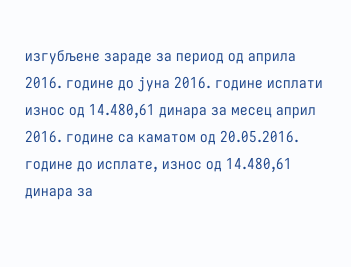изгубљене зараде за период од априла 2016. године до јуна 2016. године исплати износ од 14.480,61 динара за месец април 2016. године са каматом од 20.05.2016. године до исплате, износ од 14.480,61 динара за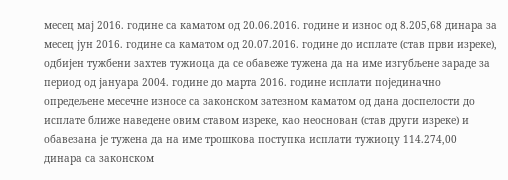месец мај 2016. године са каматом од 20.06.2016. године и износ од 8.205,68 динара за месец јун 2016. године са каматом од 20.07.2016. године до исплате (став први изреке), одбијен тужбени захтев тужиоца да се обавеже тужена да на име изгубљене зараде за период од јануара 2004. године до марта 2016. године исплати појединачно опредељене месечне износе са законском затезном каматом од дана доспелости до исплате ближе наведене овим ставом изреке, као неоснован (став други изреке) и обавезана је тужена да на име трошкова поступка исплати тужиоцу 114.274,00 динара са законском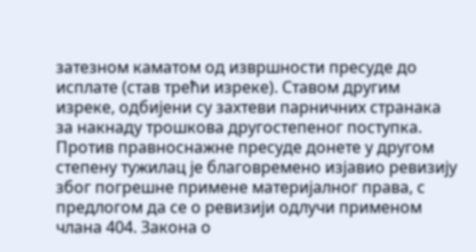затезном каматом од извршности пресуде до исплате (став трећи изреке). Ставом другим изреке, одбијени су захтеви парничних странака за накнаду трошкова другостепеног поступка.
Против правноснажне пресуде донете у другом степену тужилац је благовремено изјавио ревизију због погрешне примене материјалног права, с предлогом да се о ревизији одлучи применом члана 404. Закона о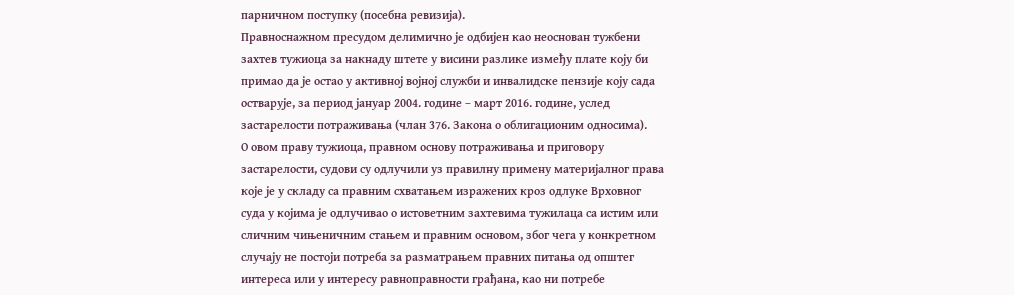парничном поступку (посебна ревизија).
Правноснажном пресудом делимично је одбијен као неоснован тужбени захтев тужиоца за накнаду штете у висини разлике између плате коју би примао да је остао у активној војној служби и инвалидске пензије коју сада остварује, за период јануар 2004. године – март 2016. године, услед застарелости потраживања (члан 376. Закона о облигационим односима).
О овом праву тужиоца, правном основу потраживања и приговору застарелости, судови су одлучили уз правилну примену материјалног права које је у складу са правним схватањем изражених кроз одлуке Врховног суда у којима је одлучивао о истоветним захтевима тужилаца са истим или сличним чињеничним стањем и правним основом, због чега у конкретном случају не постоји потреба за разматрањем правних питања од општег интереса или у интересу равноправности грађана, као ни потребе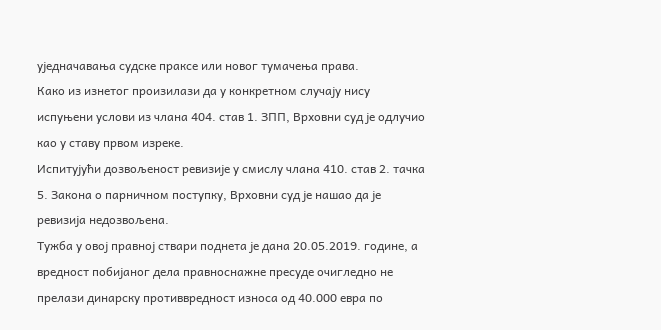уједначавања судске праксе или новог тумачења права.
Како из изнетог произилази да у конкретном случају нису испуњени услови из члана 404. став 1. ЗПП, Врховни суд је одлучио као у ставу првом изреке.
Испитујући дозвољеност ревизије у смислу члана 410. став 2. тачка 5. Закона о парничном поступку, Врховни суд је нашао да је ревизија недозвољена.
Тужба у овој правној ствари поднета је дана 20.05.2019. године, а вредност побијаног дела правноснажне пресуде очигледно не прелази динарску противвредност износа од 40.000 евра по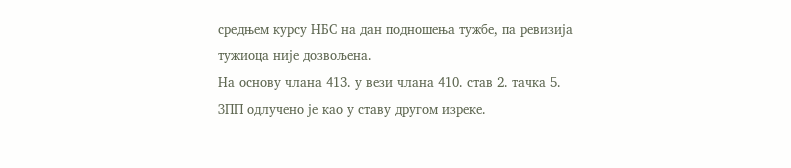средњем курсу НБС на дан подношења тужбе, па ревизија тужиоца није дозвољена.
На основу члана 413. у вези члана 410. став 2. тачка 5. ЗПП одлучено је као у ставу другом изреке.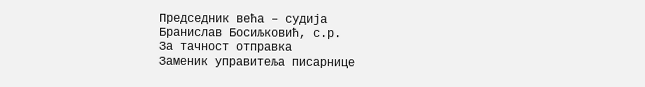Председник већа – судија
Бранислав Босиљковић, с.р.
За тачност отправка
Заменик управитеља писарнице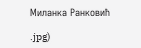Миланка Ранковић

.jpg)